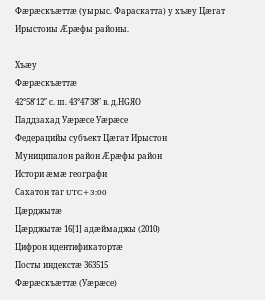Фæрæскъæттæ (уырыс. Фараскатта) у хъæу Цæгат Ирыстоны Æрæфы районы.

Хъæу
Фæрæскъæттæ
42°58′12″ с. ш. 43°47′38″ в. д.HGЯO
Паддзахад Уæрæсе Уæрæсе
Федерацийы субъект Цæгат Ирыстон
Муниципалон район Æрæфы район
Истори æмæ географи
Сахатон таг UTC+3:00
Цæрджытæ
Цæрджытæ 16[1] адæймаджы (2010)
Цифрон идентификатортæ
Посты индекстæ 363515
Фæрæскъæттæ (Уæрæсе)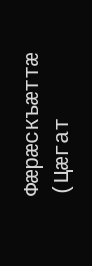Фæрæскъæттæ (Цæгат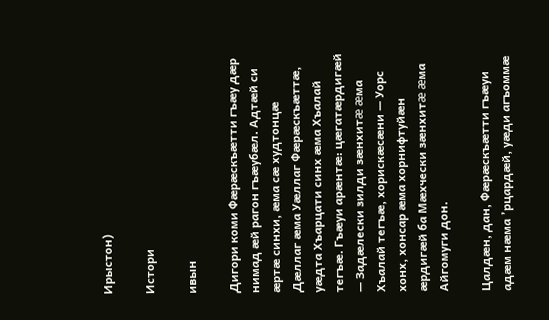Ирыстон)

Истори

ивын

Дигори коми Фæрæскъæтти гъæу дæр нимад æй рагон гъæубæл. Адтæй си æртæ синхи, æма сæ худтонцæ Дæллаг æма Уæллаг Фæрæскъæттæ, уæдта Хъарцати синх æма Хъалай тегъæ. Гъæуи арæнтæ: цæгатæрдигæй — Задæлески зилди зæнхитæ æма Хъалай тегъæ, хорискæсæни — Уорс хонх, хонсар æма хорнифтуйæн æрдигæй ба Мæхчески зæнхитæ æма Айгомуги дон.

Цалдæн, дан, Фæрæскъæтти гъæуи адæм нæма ’рцардæй, уæди агъоммæ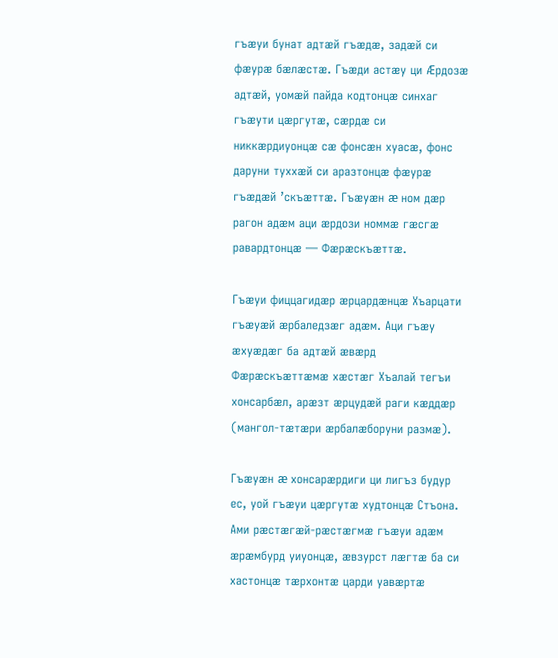гъæуи бунат адтæй гъæдæ, задæй си фæурæ бæлæстæ. Гъæди астæу ци Æрдозæ адтæй, уомæй пайда кодтонцæ синхаг гъæути цæргутæ, сæрдæ си никкæрдиуонцæ сæ фонсæн хуасæ, фонс даруни туххæй си аразтонцæ фæурæ гъæдæй ’скъæттæ. Гъæуæн æ ном дæр рагон адæм аци æрдози номмæ гæсгæ равардтонцæ — Фæрæскъæттæ.

Гъæуи фиццагидæр æрцардæнцæ Хъарцати гъæуæй æрбаледзæг адæм. Аци гъæу æхуæдæг ба адтæй æвæрд Фæрæскъæттæмæ хæстæг Хъалай тегъи хонсарбæл, арæзт æрцудæй раги кæддæр (мангол-тæтæри æрбалæборуни размæ).

Гъæуæн æ хонсарæрдиги ци лигъз будур ес, уой гъæуи цæргутæ худтонцæ Стъона. Ами рæстæгæй-рæстæгмæ гъæуи адæм æрæмбурд уиуонцæ, æвзурст лæгтæ ба си хастонцæ тæрхонтæ царди уавæртæ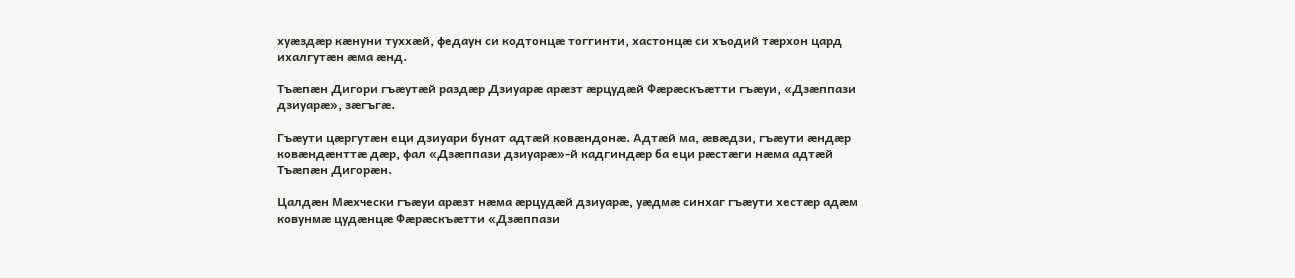хуæздæр кæнуни туххæй, федаун си кодтонцæ тоггинти, хастонцæ си хъодий тæрхон цард ихалгутæн æма æнд.

Тъæпæн Дигори гъæутæй раздæр Дзиуарæ арæзт æрцудæй Фæрæскъæтти гъæуи, «Дзæппази дзиуарæ», зæгъгæ.

Гъæути цæргутæн еци дзиуари бунат адтæй ковæндонæ. Адтæй ма, æвæдзи, гъæути æндæр ковæндæнттæ дæр, фал «Дзæппази дзиуарæ»-й кадгиндæр ба еци рæстæги нæма адтæй Тъæпæн Дигорæн.

Цалдæн Мæхчески гъæуи арæзт нæма æрцудæй дзиуарæ, уæдмæ синхаг гъæути хестæр адæм ковунмæ цудæнцæ Фæрæскъæтти «Дзæппази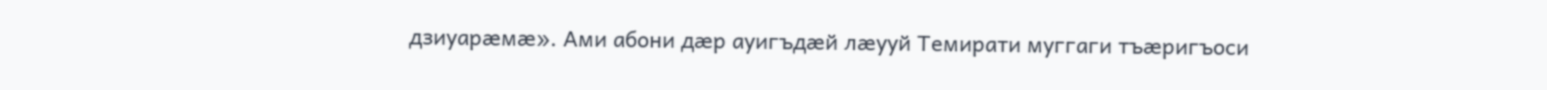дзиуарæмæ». Ами абони дæр ауигъдæй лæууй Темирати муггаги тъæригъоси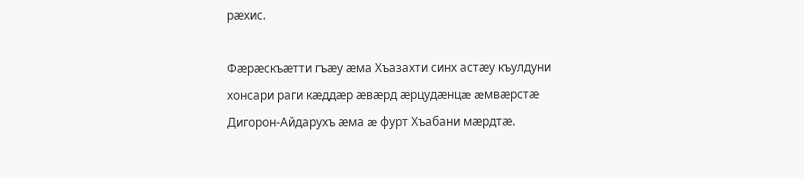рæхис.

Фæрæскъæтти гъæу æма Хъазахти синх астæу къулдуни хонсари раги кæддæр æвæрд æрцудæнцæ æмвæрстæ Дигорон-Айдарухъ æма æ фурт Хъабани мæрдтæ.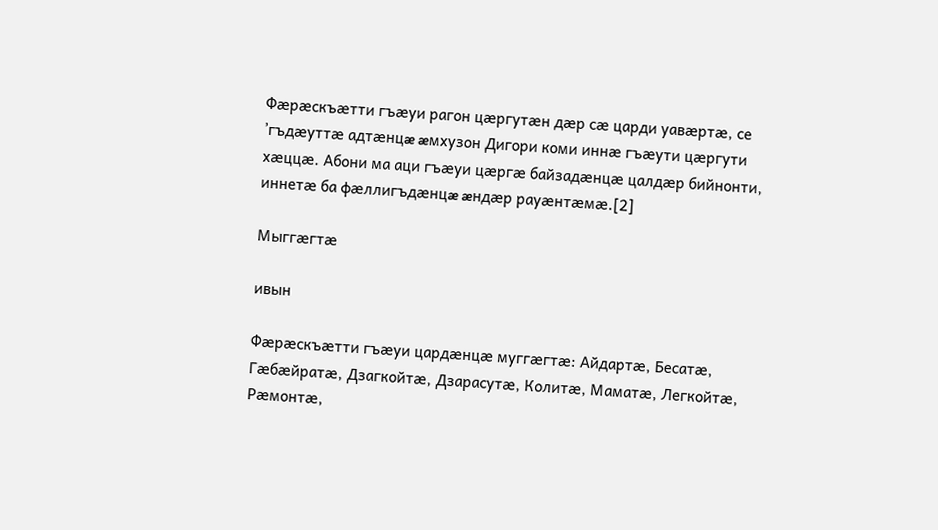Фæрæскъæтти гъæуи рагон цæргутæн дæр сæ царди уавæртæ, се ’гъдæуттæ адтæнцæ æмхузон Дигори коми иннæ гъæути цæргути хæццæ. Абони ма аци гъæуи цæргæ байзадæнцæ цалдæр бийнонти, иннетæ ба фæллигъдæнцæ æндæр рауæнтæмæ.[2]

Мыггæгтæ

ивын

Фæрæскъæтти гъæуи цардæнцæ муггæгтæ: Айдартæ, Бесатæ, Гæбæйратæ, Дзагкойтæ, Дзарасутæ, Колитæ, Маматæ, Легкойтæ, Рæмонтæ,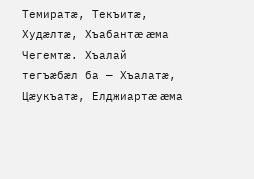Темиратæ, Текъитæ, Худæлтæ, Хъабантæ æма Чегемтæ. Хъалай тегъæбæл ба — Хъалатæ, Цæукъатæ, Елджиартæ æма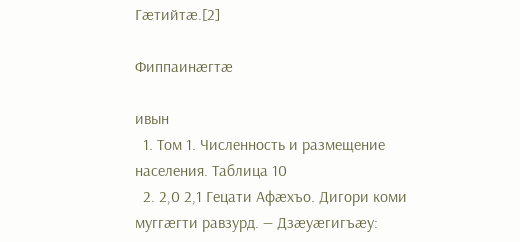Гæтийтæ.[2]

Фиппаинæгтæ

ивын
  1. Том 1. Численность и размещение населения. Таблица 10
  2. 2,0 2,1 Гецати Афæхъо. Дигори коми муггæгти равзурд. — Дзæуæгигъæу: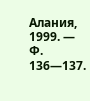Алания, 1999. — Ф. 136—137.